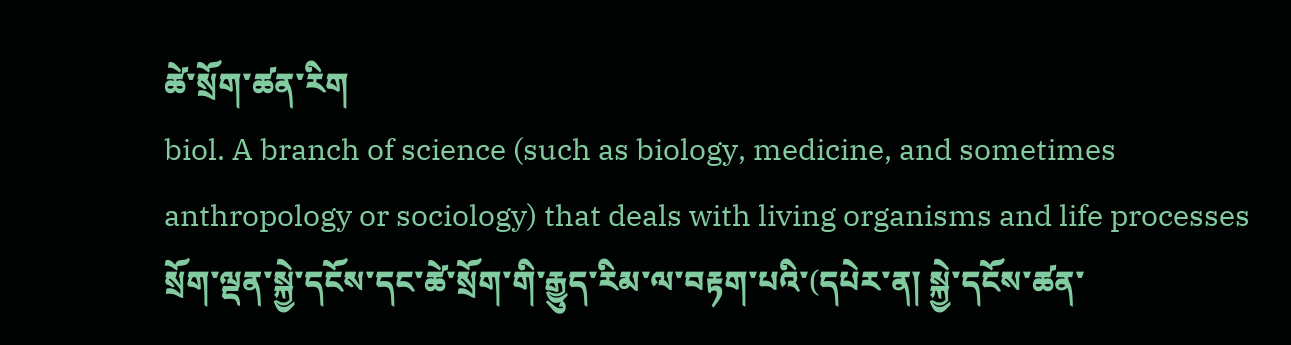ཚེ་སྲོག་ཚན་རིག
biol. A branch of science (such as biology, medicine, and sometimes anthropology or sociology) that deals with living organisms and life processes སྲོག་ལྡན་སྐྱེ་དངོས་དང་ཚེ་སྲོག་གི་རྒྱུད་རིམ་ལ་བརྟག་པའི་(དཔེར་ན། སྐྱེ་དངོས་ཚན་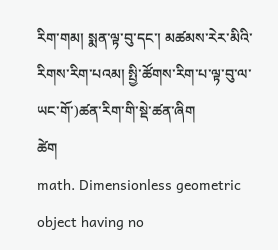རིག་གམ། སྨན་ལྟ་བུ་དང་། མཚམས་རེར་མིའི་རིགས་རིག་པའམ། སྤྱི་ཚོགས་རིག་པ་ལྟ་བུ་ལ་ཡང་གོ་)ཚན་རིག་གི་སྡེ་ཚན་ཞིག
ཚེག
math. Dimensionless geometric object having no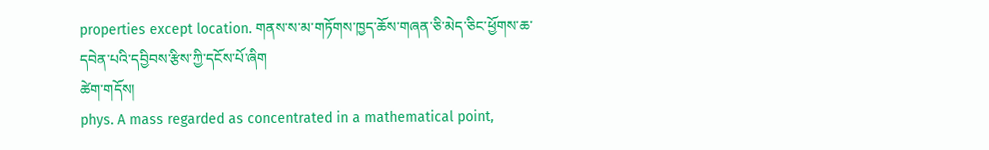properties except location. གནས་ས་མ་གཏོགས་ཁྱད་ཆོས་གཞན་ཅི་མེད་ཅིང་ཕྱོགས་ཆ་དབེན་པའི་དབྱིབས་རྩིས་ཀྱི་དངོས་པོ་ཞིག
ཚེག་གདོས།
phys. A mass regarded as concentrated in a mathematical point,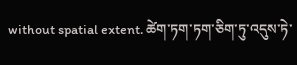without spatial extent. ཚེག་ཏག་ཏག་ཅིག་ཏུ་འདུས་ཏེ་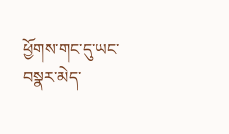ཕྱོགས་གང་དུ་ཡང་བསྣར་མེད་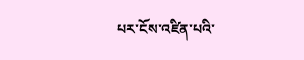པར་ངོས་འཛིན་པའི་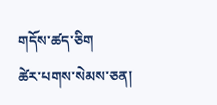གདོས་ཚད་ཅིག
ཚེར་པགས་སེམས་ཅན།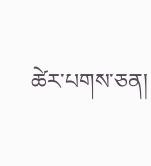ཚེར་པགས་ཅན།